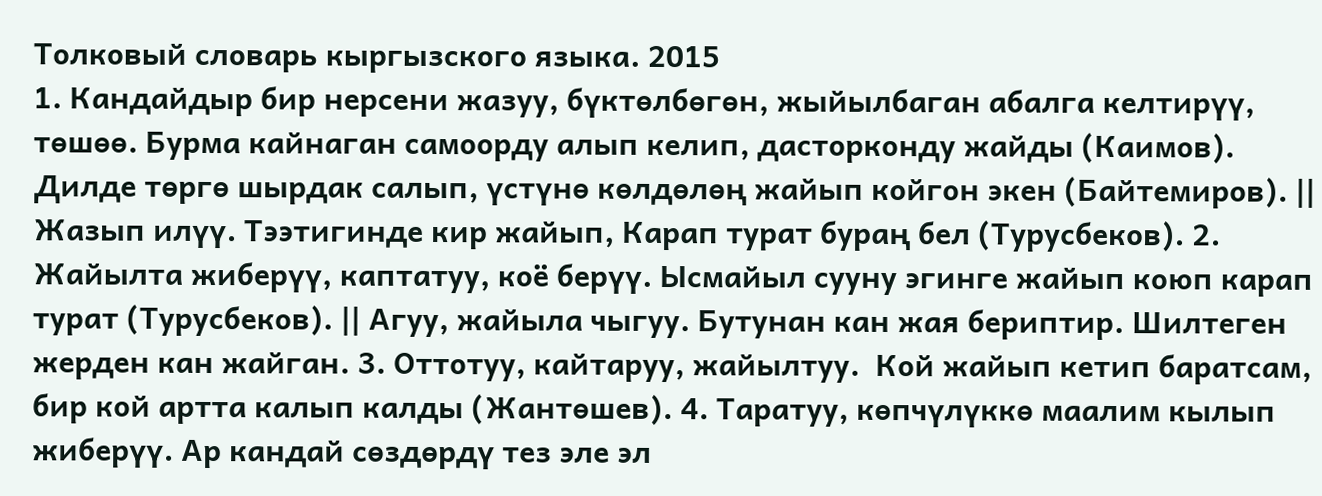Толковый словарь кыргызского языка. 2015
1. Кандайдыр бир нерсени жазуу, бүктөлбөгөн, жыйылбаган абалга келтирүү, төшөө. Бурма кайнаган самоорду алып келип, дасторконду жайды (Каимов). Дилде төргө шырдак салып, үстүнө көлдөлөң жайып койгон экен (Байтемиров). || Жазып илүү. Тээтигинде кир жайып, Карап турат бураң бел (Турусбеков). 2. Жайылта жиберүү, каптатуу, коё берүү. Ысмайыл сууну эгинге жайып коюп карап турат (Турусбеков). || Агуу, жайыла чыгуу. Бутунан кан жая бериптир. Шилтеген жерден кан жайган. 3. Оттотуу, кайтаруу, жайылтуу.  Кой жайып кетип баратсам, бир кой артта калып калды (Жантөшев). 4. Таратуу, көпчүлүккө маалим кылып жиберүү. Ар кандай сөздөрдү тез эле эл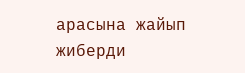арасына жайып жиберди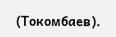(Токомбаев).